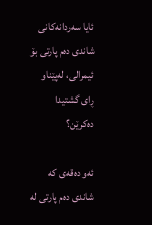ئایا سەردانەکانی شاندی دەم پارتی بۆ ئیمرالی، لەپێناو ڕای گشتیدا دەکرێن؟

ئەو دەقەی کە شاندی دەم پارتی لە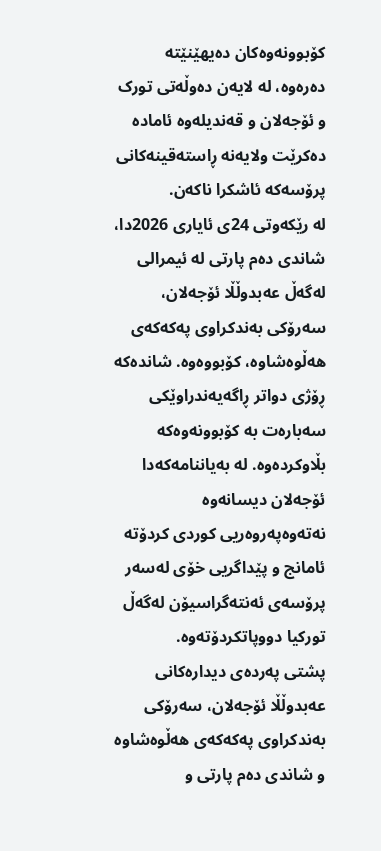کۆبوونەوەکان دەیھێنێتە دەرەوە، لە لایەن دەوڵەتی تورک و ئۆجەلان و قەندیلەوە ئامادە دەکرێت ولایەنە ڕاستەقینەکانی پرۆسەکە ئاشکرا ناکەن.
لە رێکەوتی 24ی ئایاری 2026دا، شاندی دەم پارتی لە ئیمرالی لەگەڵ عەبدوڵڵا ئۆجەلان، سەرۆکی بەندکراوی پەکەکەی هەڵوەشاوە، کۆبووەوە. شاندەکە ڕۆژی دواتر ڕاگەیەندراوێکی سەبارەت بە کۆبوونەوەکە بڵاوکردەوە. لە بەیاننامەکەدا ئۆجەلان دیسانەوە نەتەوەپەروەریی کوردی کردۆتە ئامانج و پێداگریی خۆی لەسەر پرۆسەی ئەنتەگراسیۆن لەگەڵ تورکیا دووپاتکردۆتەوە.
پشتی پەردەی دیدارەکانی عەبدوڵڵا ئۆجەلان، سەرۆکی بەندکراوی پەکەکەی هەڵوەشاوە و شاندی دەم پارتی و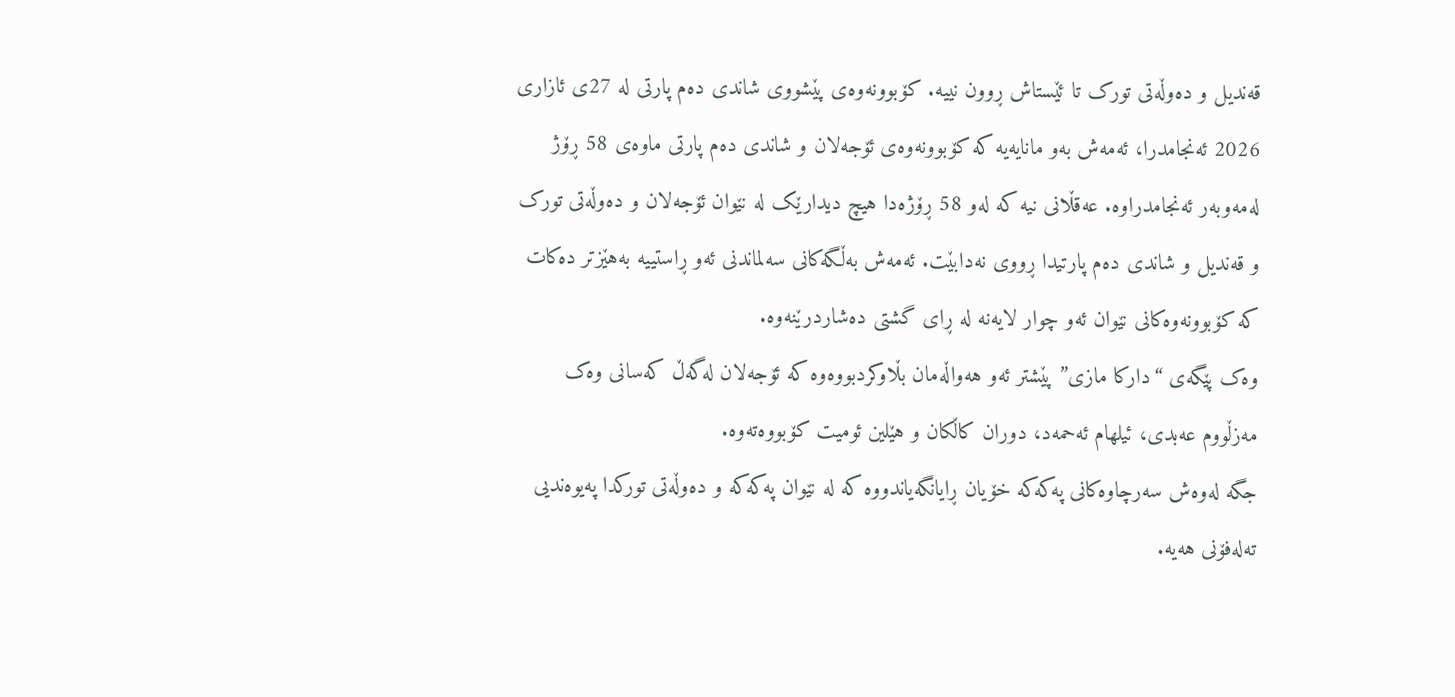قەندیل و دەوڵەتی تورک تا ئێستاش ڕوون نییە. کۆبوونەوەی پێشووی شاندی دەم پارتی لە 27ی ئازاری 2026 ئەنجامدرا، ئەمەش بەو مانایەیە کە کۆبوونەوەی ئۆجەلان و شاندی دەم پارتی ماوەی 58 ڕۆژ لەمەوبەر ئەنجامدراوە. عەقڵانی نیە کە لەو 58 ڕۆژەدا هیچ دیدارێک لە نێوان ئۆجەلان و دەوڵەتی تورک و قەندیل و شاندی دەم پارتیدا ڕووی نەدابێت. ئەمەش بەڵگەکانی سەلماندنی ئەو ڕاستییە بەهێزتر دەکات کە کۆبوونەوەکانی نێوان ئەو چوار لایەنە لە ڕای گشتی دەشاردرێنەوە.
وەک پێگەی “دارکا مازی” پێشتر ئەو هەواڵەمان بڵاوکردبووەوە کە ئۆجەلان لەگەڵ کەسانی وەک مەزڵووم عەبدی، ئیلهام ئەحمەد، دوران کاڵکان و هێلین ئومیت کۆبووەتەوە.
جگە لەوەش سەرچاوەکانی پەکەکە خۆیان ڕایانگەیاندووە کە لە نێوان پەکەکە و دەوڵەتی تورکدا پەیوەندیی تەلەفۆنی هەیە.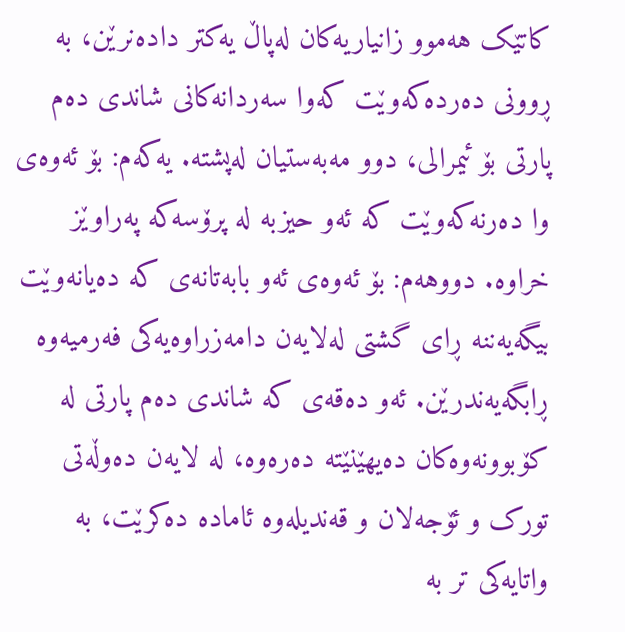کاتێک هەموو زانیاریەکان لەپاڵ یەکتر دادەنرێن، بە ڕوونی دەردەکەوێت کەوا سەردانەکانی شاندی دەم پارتی بۆ ئیمرالی، دوو مەبەستیان لەپشتە. یەکەم: بۆ ئەوەی وا دەرنەکەوێت کە ئەو حیزبە لە پرۆسەکە پەراوێز خراوە. دووهەم: بۆ ئەوەی ئەو بابەتانەی کە دەیانەوێت بیگەیەننە ڕای گشتی لەلایەن دامەزراوەیەکی فەرمیەوە ڕابگەیەندرێن. ئەو دەقەی کە شاندی دەم پارتی لە کۆبوونەوەکان دەیھێنێتە دەرەوە، لە لایەن دەوڵەتی تورک و ئۆجەلان و قەندیلەوە ئامادە دەکرێت، بە واتایەکی تر بە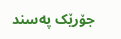جۆرێک پەسند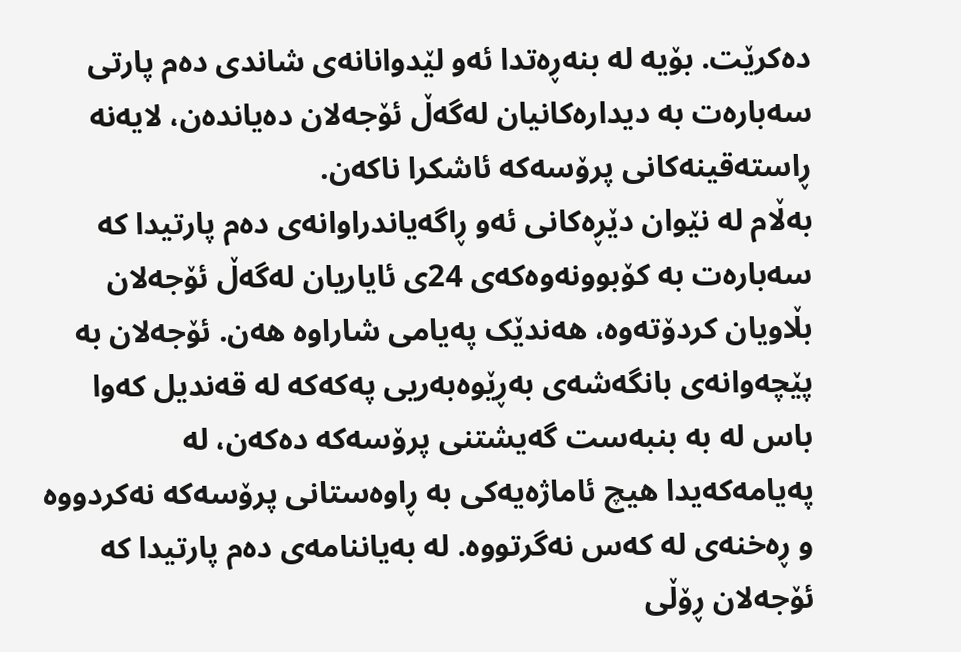دەکرێت. بۆیە لە بنەڕەتدا ئەو لێدوانانەی شاندی دەم پارتی سەبارەت بە دیدارەکانیان لەگەڵ ئۆجەلان دەیاندەن، لایەنە ڕاستەقینەکانی پرۆسەکە ئاشکرا ناکەن.
بەڵام لە نێوان دێڕەکانی ئەو ڕاگەیاندراوانەی دەم پارتیدا کە سەبارەت بە کۆبوونەوەکەی 24ی ئایاریان لەگەڵ ئۆجەلان بڵاویان کردۆتەوە، هەندێک پەیامی شاراوە هەن. ئۆجەلان بە پێچەوانەی بانگەشەی بەڕێوەبەریی پەکەکە لە قەندیل کەوا باس لە بە بنبەست گەیشتنی پرۆسەکە دەکەن، لە پەیامەکەیدا هیچ ئاماژەیەکی بە ڕاوەستانی پرۆسەکە نەکردووە و ڕەخنەی لە کەس نەگرتووە. لە بەیاننامەی دەم پارتیدا کە ئۆجەلان ڕۆڵی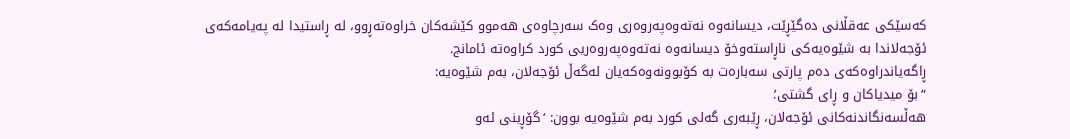کەسێکی عەقڵانی دەگێڕێت، دیسانەوە نەتەوەپەروەری وەک سەرچاوەی هەموو کێشەکان خراوەتەڕوو، لە ڕاستیدا لە پەیامەکەی ئۆجەلاندا بە شێوەیەکی ناڕاستەوخۆ دیسانەوە نەتەوەپەروەریی کورد کراوەتە ئامانج.
ڕاگەیاندراوەکەی دەم پارتی سەبارەت بە کۆبوونەوەکەیان لەگەڵ ئۆجەلان، بەم شێوەیە:
“بۆ میدیاکان و ڕای گشتی؛
هەڵسەنگاندنەکانی ئۆجەلان، ڕێبەری گەلی کورد بەم شێوەیە بوون: ‘گۆڕینی ئەو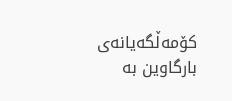کۆمەڵگەیانەی بارگاوین بە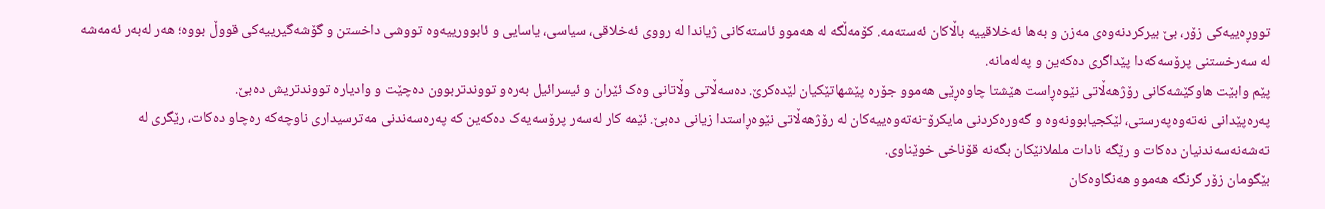تووڕەییەکی زۆر، بێ بیرکردنەوەی مەزن و بەها ئەخلاقییە باڵاکان ئەستەمە. کۆمەڵگە لە هەموو ئاستەکانی ژیاندا لە رووی ئەخلاقی، سیاسی، یاسایی و ئابوورییەوە تووشی داخستن و گۆشەگیرییەکی قووڵ بووە؛ هەر لەبەر ئەمەشە لە سەرخستنی پرۆسەکەدا پێداگری دەکەین و پەلەمانە.
پێم وابێت هاوکێشەکانی رۆژهەڵاتی نێوەڕاست هێشتا چاوەڕێی هەموو جۆرە پێشهاتێکیان لێدەکرێ. دەسەڵاتی وڵاتانی وەک ئێران و ئیسرائیل بەرەو تووندتربوون دەچێت و وادیارە تووندتریش دەبێ.
پەرەپێدانی نەتەوەپەرستی، لێکجیابوونەوە و گەورەکردنی مایکرۆ-نەتەوەییەکان لە رۆژهەڵاتی نێوەڕاستدا زیانی دەبێ. ئێمە کار لەسەر پرۆسەیەک دەکەین کە پەرەسەندنی مەترسیداری ناوچەکە رەچاو دەکات، رێگری لە تەشەنەسەندنیان دەکات و رێگە نادات ململانێکان بگەنە قۆناخی خوێناوی.
بێگومان زۆر گرنگە هەموو هەنگاوەکان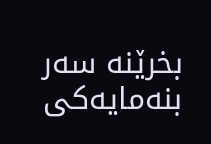بخرێنە سەر بنەمایەکی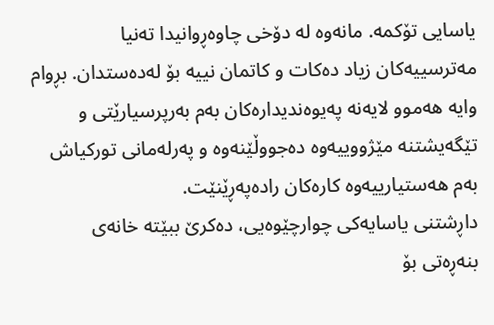یاسایی تۆکمە. مانەوە لە دۆخی چاوەڕوانیدا تەنیا مەترسییەکان زیاد دەکات و کاتمان نییە بۆ لەدەستدان. بڕوام وایە هەموو لایەنە پەیوەندیدارەکان بەم بەرپرسیارێتی و تێگەیشتنە مێژووییەوە دەجووڵێنەوە و پەرلەمانی تورکیاش بەم هەستیارییەوە کارەکان رادەپەڕێنێت.
داڕشتنی یاسایەکی چوارچێوەیی، دەکرێ ببێتە خانەی بنەڕەتی بۆ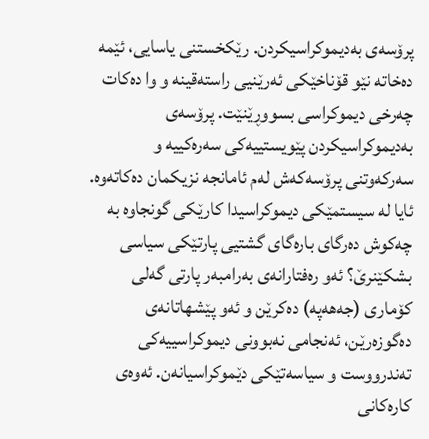پرۆسەی بەدیموکراسیکردن. رێکخستنی یاسایی، ئێمە دەخاتە نێو قۆناخێکی ئەرێنیی راستەقینە و وا دەکات چەرخی دیموکراسی بسووڕێنێت. پرۆسەی بەدیموکراسیکردن پێویستییەکی سەرەکییە و سەرکەوتنی پرۆسەکەش لەم ئامانجە نزیکمان دەکاتەوە.
ئایا لە سیستمێکی دیموکراسیدا کارێکی گونجاوە بە چەکوش دەرگای بارەگای گشتیی پارتێکی سیاسی بشکێنرێ؟ ئەو رەفتارانەی بەرامبەر پارتی گەلی کۆماری (جەهەپە) دەکرێن و ئەو پێشهاتانەی دەگوزەرێن، ئەنجامی نەبوونی دیموکراسییەکی تەندرووست و سیاسەتێکی دێموکراسیانەن. ئەوەی کارەکانی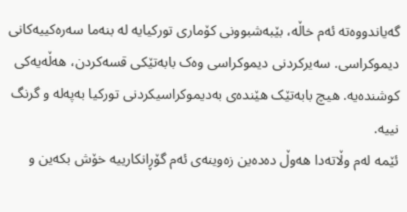گەیاندووەتە ئەم خاڵە، بێبەشبوونی کۆماری تورکیایە لە بنەما سەرەکییەکانی دیموکراسی. سەیرکردنی دیموکراسی وەک بابەتێکی قسەکردن، هەڵەیەکی کوشندەیە. هیچ بابەتێک هێندەی بەدیموکراسیکردنی تورکیا بەپەلە و گرنگ نییە.
ئێمە لەم وڵاتەدا هەوڵ دەدەین زەوینەی ئەم گۆڕانکارییە خۆش بکەین و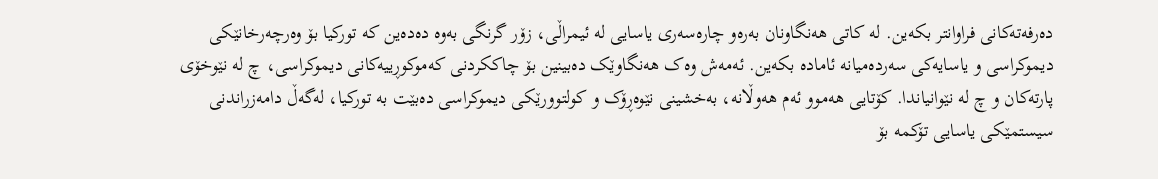دەرفەتەکانی فراوانتر بکەین. لە کاتی هەنگاونان بەرەو چارەسەری یاسایی لە ئیمراڵی، زۆر گرنگی بەوە دەدەین کە تورکیا بۆ وەرچەرخانێکی دیموکراسی و یاسایەکی سەردەمیانە ئامادە بکەین. ئەمەش وەک هەنگاوێک دەبینین بۆ چاککردنی کەموکوڕییەکانی دیموکراسی، چ لە نێوخۆی پارتەکان و چ لە نێوانیاندا. کۆتایی هەموو ئەم هەوڵانە، بەخشینی نێوەڕۆک و کولتوورێکی دیموکراسی دەبێت بە تورکیا، لەگەڵ دامەزراندنی سیستمێکی یاسایی تۆکمە بۆ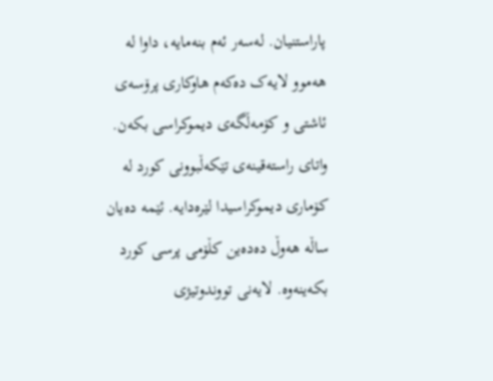پاراستنیان. لەسەر ئەم بنەمایە، داوا لە هەموو لایەک دەکەم هاوکاری پرۆسەی ئاشتی و کۆمەڵگەی دیموکراسی بکەن.
واتای راستەقینەی تێکەڵبوونی کورد لە کۆماری دیموکراسیدا لێرەدایە. ئێمە دەیان ساڵە هەوڵ دەدەین کڵۆمی پرسی کورد بکەینەوە. لایەنی تووندوتیژی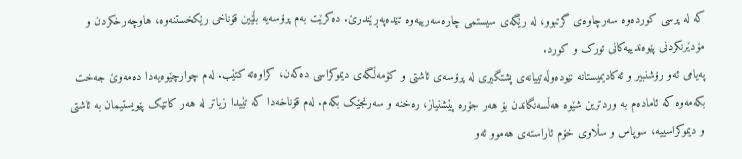کە لە پرسی کوردەوە سەرچاوەی گرتبوو، لە رێگەی سیستمی چارەسەرییەوە تێدەپەڕێندرێ. دەکرێت بەم پرۆسەیە بڵێین قۆناخی رێکخستنەوە، هاوچەرخکردن و مۆدێرنکردنی پێوەندییەکانی تورک و کورد.
پەیامی ئەو رۆشنبیر و ئەکادیمیستانە نێودەوڵەتییانەی پشتگیری لە پرۆسەی ئاشتی و کۆمەڵگەی دیموکراسی دەکەن، کراوەتە کتێب. لەم چوارچێوەیەدا دەمەوێ جەخت بکەمەوە کە ئامادەم بە وردترین شێوە هەڵسەنگاندن بۆ هەر جۆرە پێشنیاز، رەخنە و سەرنجێک بکەم. لەم قۆناخەدا کە تێیدا زیاتر لە هەر کاتێک پێویستیمان بە ئاشتی و دیموکراسییە، سوپاس و سڵاوی خۆم ئاراستەی هەموو ئەو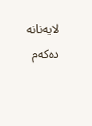لایەنانە دەکەم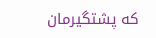کە پشتگیرمان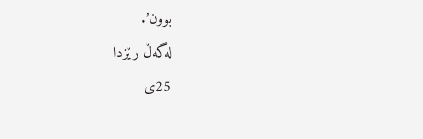بوون’.
لەگەڵ رێزدا
25ی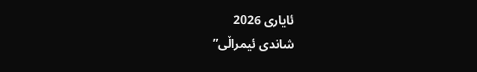ئایاری 2026
شاندی ئیمراڵی”